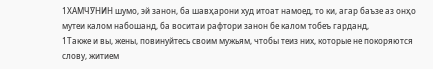1ХАМЧӮНИН шумо, эй занон, ба шавҳарони худ итоат намоед, то ки, агар баъзе аз онҳо мутеи калом набошанд, ба воситаи рафтори занон бе калом тобеъ гарданд,
1Также и вы, жены, повинуйтесь своим мужьям, чтобы теиз них, которые не покоряются слову, житием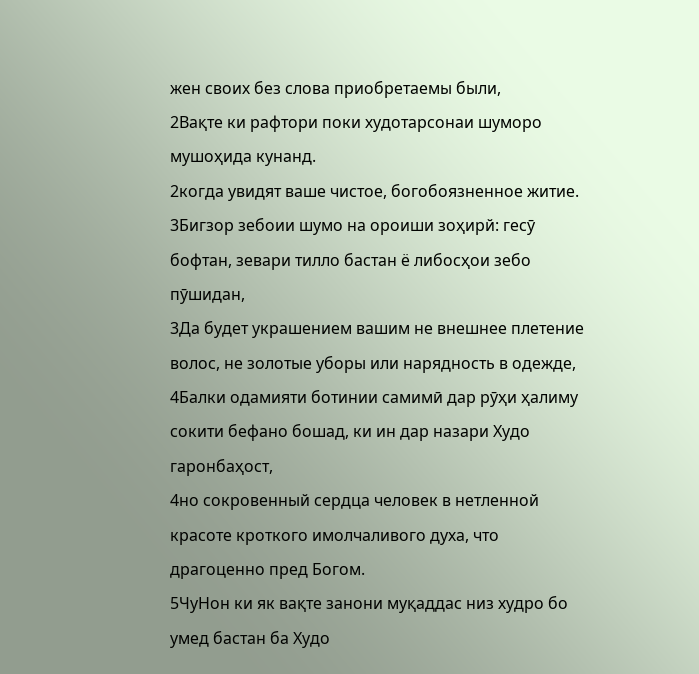жен своих без слова приобретаемы были,
2Вақте ки рафтори поки худотарсонаи шуморо мушоҳида кунанд.
2когда увидят ваше чистое, богобоязненное житие.
3Бигзор зебоии шумо на ороиши зоҳирй: гесӯ бофтан, зевари тилло бастан ё либосҳои зебо пӯшидан,
3Да будет украшением вашим не внешнее плетение волос, не золотые уборы или нарядность в одежде,
4Балки одамияти ботинии самимӣ дар рӯҳи ҳалиму сокити бефано бошад, ки ин дар назари Худо гаронбаҳост,
4но сокровенный сердца человек в нетленной красоте кроткого имолчаливого духа, что драгоценно пред Богом.
5ЧуНон ки як вақте занони муқаддас низ худро бо умед бастан ба Худо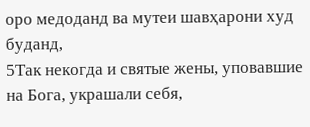оро медоданд ва мутеи шавҳарони худ буданд,
5Так некогда и святые жены, уповавшие на Бога, украшали себя,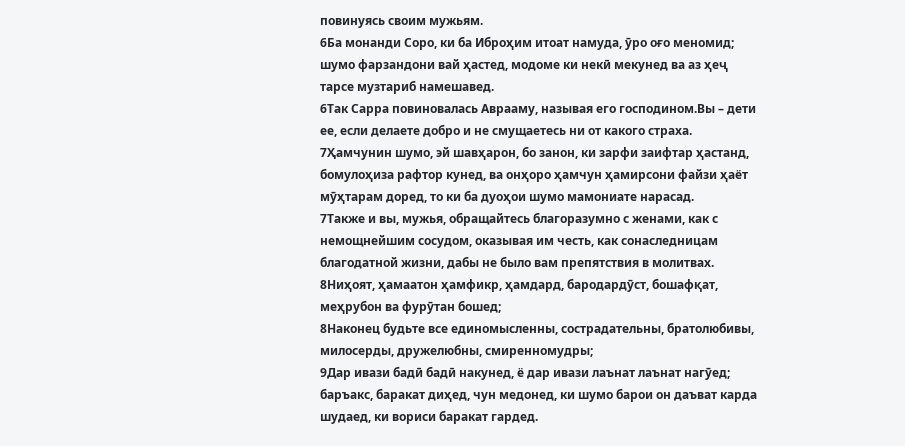повинуясь своим мужьям.
6Ба монанди Соро, ки ба Иброҳим итоат намуда, ӯро оғо меномид; шумо фарзандони вай ҳастед, модоме ки некӣ мекунед ва аз ҳеҷ тарсе музтариб намешавед.
6Так Сарра повиновалась Аврааму, называя его господином.Вы – дети ее, если делаете добро и не смущаетесь ни от какого страха.
7Ҳамчунин шумо, эй шавҳарон, бо занон, ки зарфи заифтар ҳастанд, бомулоҳиза рафтор кунед, ва онҳоро ҳамчун ҳамирсони файзи ҳаёт мӯҳтарам доред, то ки ба дуоҳои шумо мамониате нарасад.
7Также и вы, мужья, обращайтесь благоразумно с женами, как с немощнейшим сосудом, оказывая им честь, как сонаследницам благодатной жизни, дабы не было вам препятствия в молитвах.
8Ниҳоят, ҳамаатон ҳамфикр, ҳамдард, бародардӯст, бошафқат, меҳрубон ва фурӯтан бошед;
8Наконец будьте все единомысленны, сострадательны, братолюбивы, милосерды, дружелюбны, смиренномудры;
9Дар ивази бадӣ бадӣ накунед, ё дар ивази лаънат лаънат нагӯед; баръакс, баракат диҳед, чун медонед, ки шумо барои он даъват карда шудаед, ки вориси баракат гардед.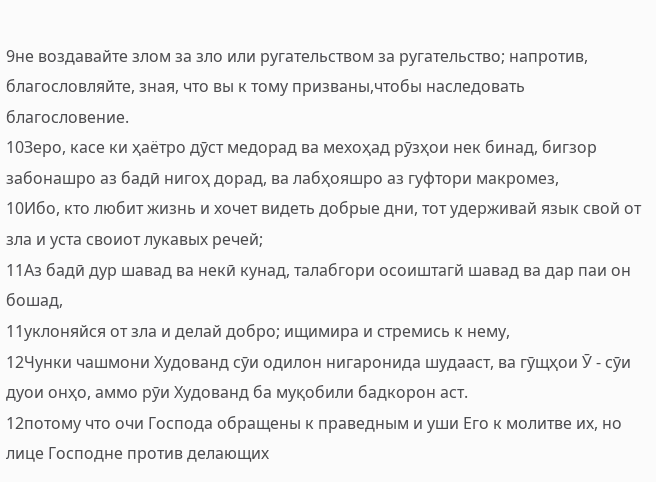9не воздавайте злом за зло или ругательством за ругательство; напротив, благословляйте, зная, что вы к тому призваны,чтобы наследовать благословение.
10Зеро, касе ки ҳаётро дӯст медорад ва мехоҳад рӯзҳои нек бинад, бигзор забонашро аз бадӣ нигоҳ дорад, ва лабҳояшро аз гуфтори макромез,
10Ибо, кто любит жизнь и хочет видеть добрые дни, тот удерживай язык свой от зла и уста своиот лукавых речей;
11Аз бадӣ дур шавад ва некӣ кунад, талабгори осоиштагй шавад ва дар паи он бошад,
11уклоняйся от зла и делай добро; ищимира и стремись к нему,
12Чунки чашмони Худованд сӯи одилон нигаронида шудааст, ва гӯщҳои Ӯ - сӯи дуои онҳо, аммо рӯи Худованд ба муқобили бадкорон аст.
12потому что очи Господа обращены к праведным и уши Его к молитве их, но лице Господне против делающих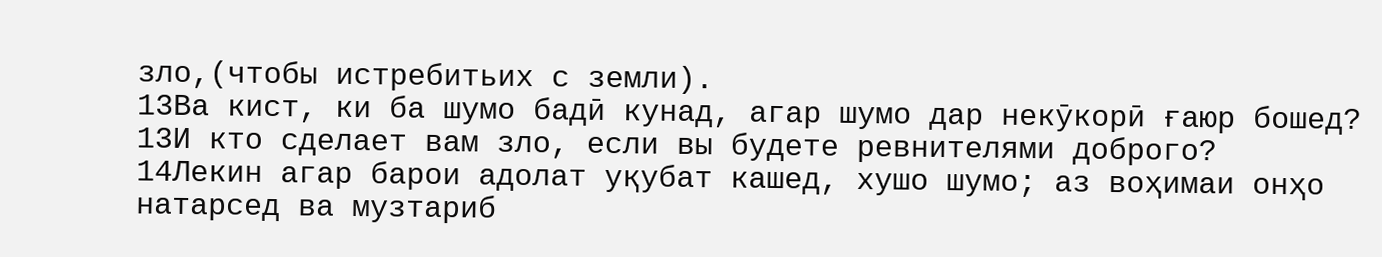зло,(чтобы истребитьих с земли).
13Ва кист, ки ба шумо бадӣ кунад, агар шумо дар некӯкорӣ ғаюр бошед?
13И кто сделает вам зло, если вы будете ревнителями доброго?
14Лекин агар барои адолат уқубат кашед, хушо шумо; аз воҳимаи онҳо натарсед ва музтариб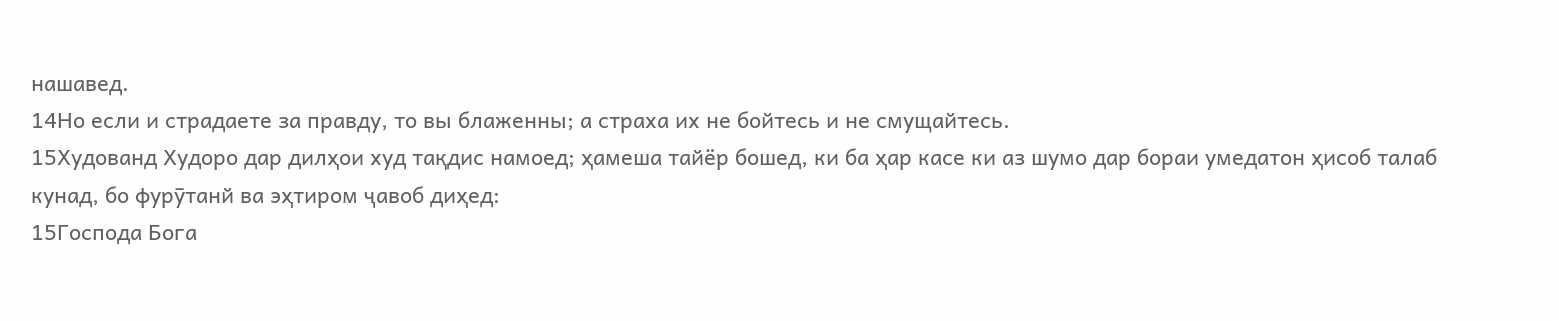нашавед.
14Но если и страдаете за правду, то вы блаженны; а страха их не бойтесь и не смущайтесь.
15Худованд Худоро дар дилҳои худ тақдис намоед; ҳамеша тайёр бошед, ки ба ҳар касе ки аз шумо дар бораи умедатон ҳисоб талаб кунад, бо фурӯтанй ва эҳтиром ҷавоб диҳед:
15Господа Бога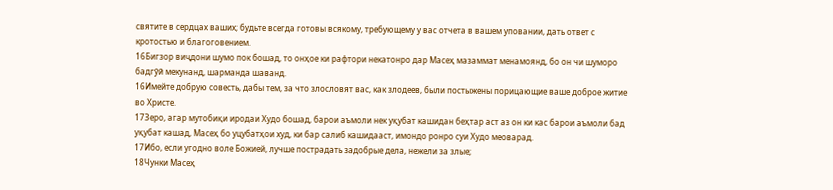святите в сердцах ваших; будьте всегда готовы всякому, требующему у вас отчета в вашем уповании, дать ответ с кротостью и благоговением.
16Бигзор виҷдони шумо пок бошад, то онҳое ки рафтори некатонро дар Масеҳ мазаммат менамоянд, бо он чи шуморо бадгӯӣ мекунанд, шарманда шаванд.
16Имейте добрую совесть, дабы тем, за что злословят вас, как злодеев, были постыжены порицающие ваше доброе житие во Христе.
17Зеро, агар мутобиқи иродаи Худо бошад, барои аъмоли нек уқубат кашидан беҳтар аст аз он ки кас барои аъмоли бад уқубат кашад, Масеҳ бо уцубатҳои худ, ки бар салиб кашидааст, имондо ронро суи Худо меоварад.
17Ибо, если угодно воле Божией, лучше пострадать задобрые дела, нежели за злые;
18Чунки Масеҳ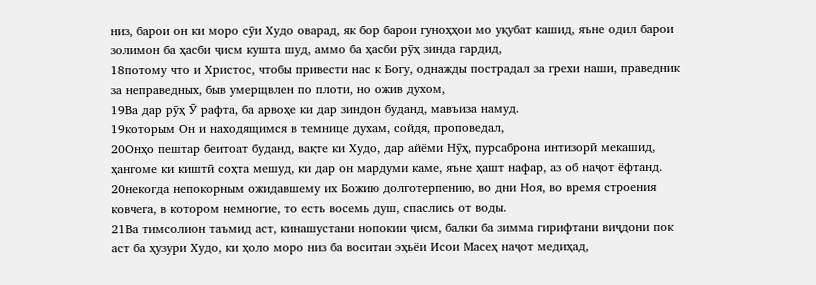низ, барои он ки моро сӯи Худо оварад, як бор барои гуноҳҳои мо уқубат кашид, яъне одил барои золимон ба ҳасби ҷисм кушта шуд, аммо ба ҳасби рӯҳ зинда гардид,
18потому что и Христос, чтобы привести нас к Богу, однажды пострадал за грехи наши, праведник за неправедных, быв умерщвлен по плоти, но ожив духом,
19Ва дар рӯҳ Ӯ рафта, ба арвоҳе ки дар зиндон буданд, мавъиза намуд.
19которым Он и находящимся в темнице духам, сойдя, проповедал,
20Онҳо пештар беитоат буданд, вақте ки Худо, дар айёми Нӯҳ, пурсаброна интизорӣ мекашид, ҳангоме ки киштӣ соҳта мешуд, ки дар он мардуми каме, яъне ҳашт нафар, аз об наҷот ёфтанд.
20некогда непокорным ожидавшему их Божию долготерпению, во дни Ноя, во время строения ковчега, в котором немногие, то есть восемь душ, спаслись от воды.
21Ва тимсолион таъмид аст, кинашустани нопокии ҷисм, балки ба зимма гирифтани виҷдони пок аст ба ҳузури Худо, ки ҳоло моро низ ба воситаи эҳьёи Исои Масеҳ наҷот медиҳад,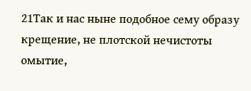21Так и нас ныне подобное сему образу крещение, не плотской нечистоты омытие,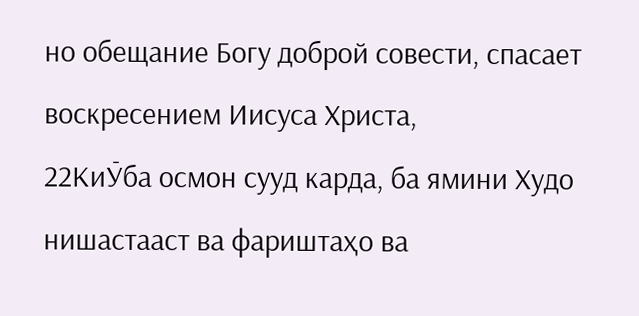но обещание Богу доброй совести, спасает воскресением Иисуса Христа,
22КиӮба осмон сууд карда, ба ямини Худо нишастааст ва фариштаҳо ва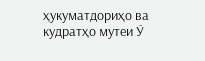ҳукуматдориҳо ва кудратҳо мутеи Ӯ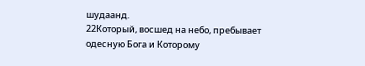шудаанд.
22Который, восшед на небо, пребывает одесную Бога и Которому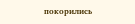покорились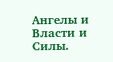Ангелы и Власти и Силы.